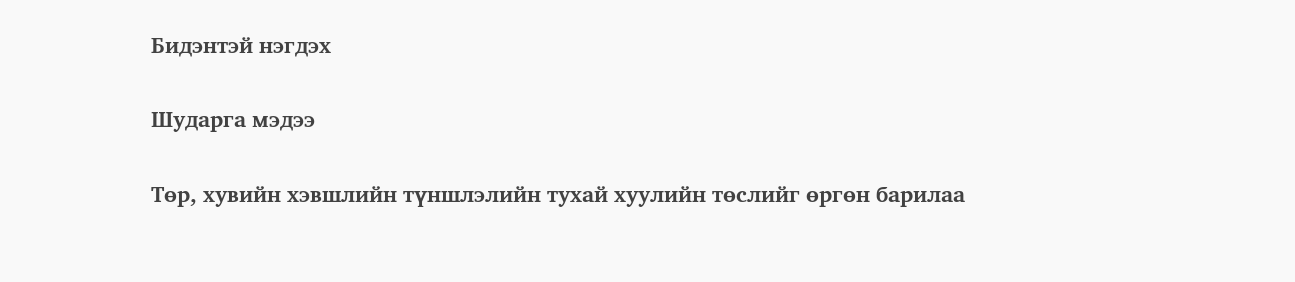Бидэнтэй нэгдэх

Шударга мэдээ

Төр, хувийн хэвшлийн түншлэлийн тухай хуулийн төслийг өргөн барилаа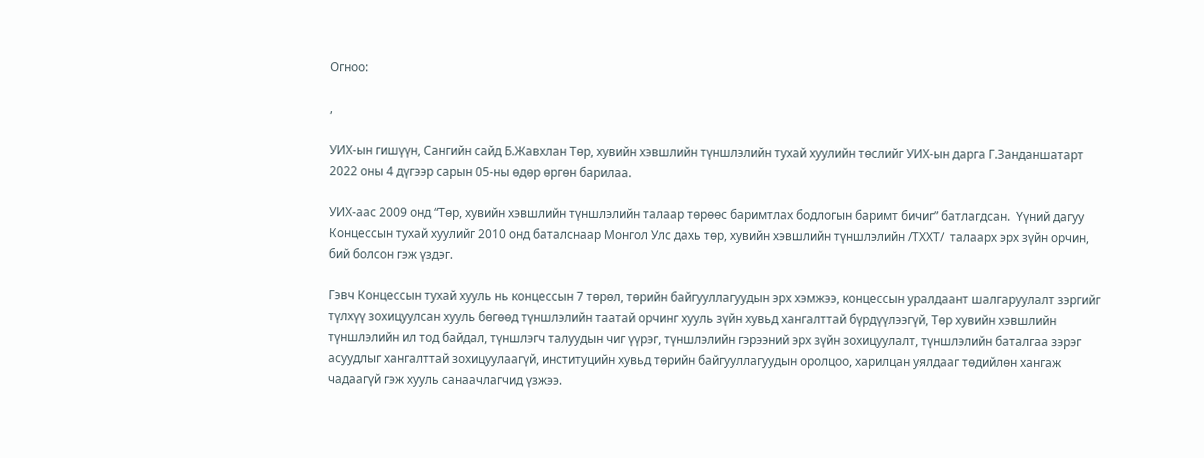Огноо:

,

УИХ-ын гишүүн, Сангийн сайд Б.Жавхлан Төр, хувийн хэвшлийн түншлэлийн тухай хуулийн төслийг УИХ-ын дарга Г.Занданшатарт  2022 оны 4 дүгээр сарын 05-ны өдөр өргөн барилаа.

УИХ-аас 2009 онд “Төр, хувийн хэвшлийн түншлэлийн талаар төрөөс баримтлах бодлогын баримт бичиг” батлагдсан.  Үүний дагуу Концессын тухай хуулийг 2010 онд баталснаар Монгол Улс дахь төр, хувийн хэвшлийн түншлэлийн /ТХХТ/  талаарх эрх зүйн орчин, бий болсон гэж үздэг.

Гэвч Концессын тухай хууль нь концессын 7 төрөл, төрийн байгууллагуудын эрх хэмжээ, концессын уралдаант шалгаруулалт зэргийг түлхүү зохицуулсан хууль бөгөөд түншлэлийн таатай орчинг хууль зүйн хувьд хангалттай бүрдүүлээгүй, Төр хувийн хэвшлийн түншлэлийн ил тод байдал, түншлэгч талуудын чиг үүрэг, түншлэлийн гэрээний эрх зүйн зохицуулалт, түншлэлийн баталгаа зэрэг асуудлыг хангалттай зохицуулаагүй, институцийн хувьд төрийн байгууллагуудын оролцоо, харилцан уялдааг төдийлөн хангаж чадаагүй гэж хууль санаачлагчид үзжээ.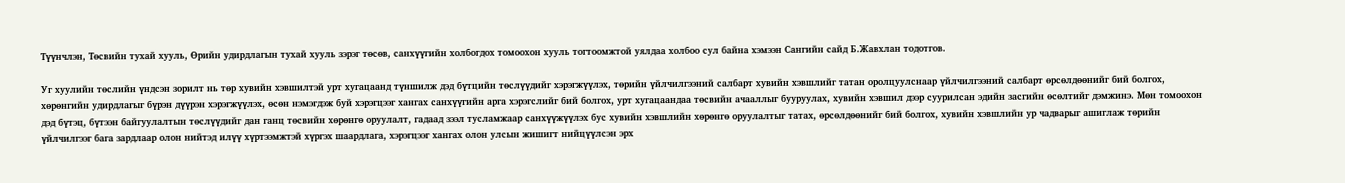Түүнчлэн, Төсвийн тухай хууль, Өрийн удирдлагын тухай хууль зэрэг төсөв, санхүүгийн холбогдох томоохон хууль тогтоомжтой уялдаа холбоо сул байна хэмээн Сангийн сайд Б.Жавхлан тодотгов.

Уг хуулийн төслийн үндсэн зорилт нь төр хувийн хэвшилтэй урт хугацаанд түншилж дэд бүтцийн төслүүдийг хэрэгжүүлэх, төрийн үйлчилгээний салбарт хувийн хэвшлийг татан оролцуулснаар үйлчилгээний салбарт өрсөлдөөнийг бий болгох, хөрөнгийн удирдлагыг бүрэн дүүрэн хэрэгжүүлэх, өсөн нэмэгдэж буй хэрэгцээг хангах санхүүгийн арга хэрэгслийг бий болгох, урт хугацаандаа төсвийн ачааллыг бууруулах, хувийн хэвшил дээр суурилсан эдийн засгийн өсөлтийг дэмжинэ. Мөн томоохон дэд бүтэц, бүтээн байгуулалтын төслүүдийг дан ганц төсвийн хөрөнгө оруулалт, гадаад зээл тусламжаар санхүүжүүлэх бус хувийн хэвшлийн хөрөнгө оруулалтыг татах, өрсөлдөөнийг бий болгох, хувийн хэвшлийн ур чадварыг ашиглаж төрийн үйлчилгээг бага зардлаар олон нийтэд илүү хүртээмжтэй хүргэх шаардлага, хэрэгцээг хангах олон улсын жишигт нийцүүлсэн эрх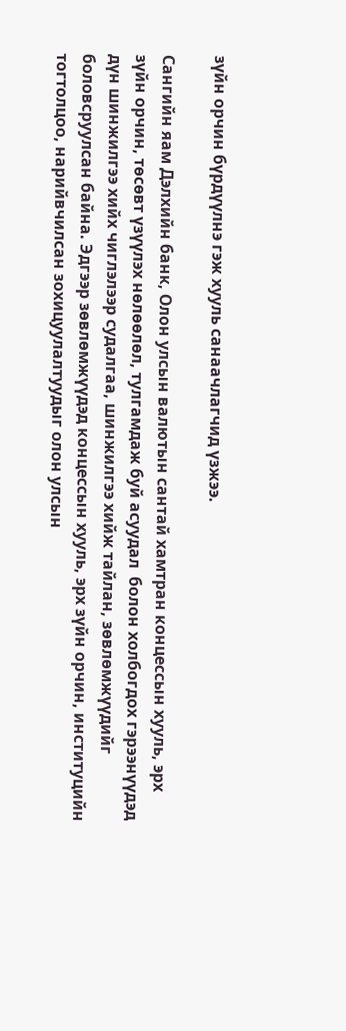зүйн орчин бүрдүүлнэ гэж хууль санаачлагчид үзжээ.

Сангийн яам Дэлхийн банк, Олон улсын валютын сантай хамтран концессын хууль, эрх зүйн орчин, төсөвт үзүүлэх нөлөөлөл, тулгамдаж буй асуудал  болон холбогдох гэрээнүүдэд дүн шинжилгээ хийх чиглэлээр судалгаа, шинжилгээ хийж тайлан, зөвлөмжүүдийг боловсруулсан байна. Эдгээр зөвлөмжүүдэд концессын хууль, эрх зүйн орчин, институцийн тогтолцоо, нарийвчилсан зохицуулалтуудыг олон улсын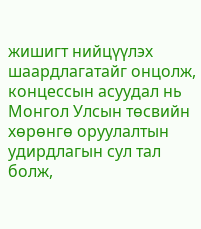жишигт нийцүүлэх шаардлагатайг онцолж, концессын асуудал нь Монгол Улсын төсвийн хөрөнгө оруулалтын удирдлагын сул тал болж,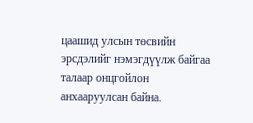цаашид улсын төсвийн эрсдэлийг нэмэгдүүлж байгаа талаар онцгойлон анхааруулсан байна.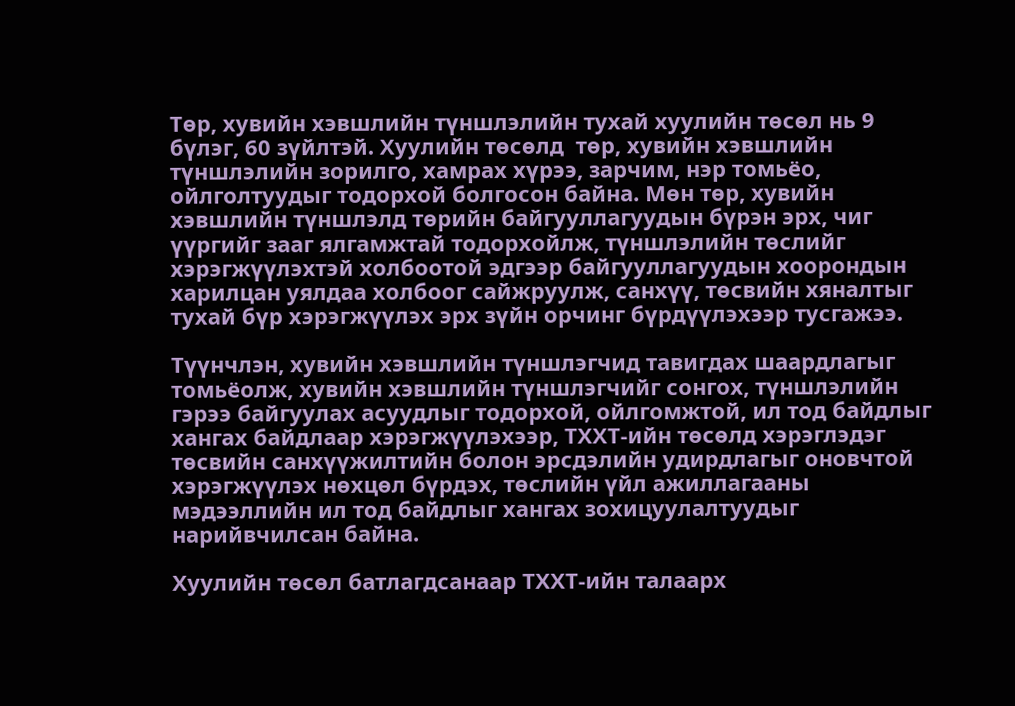Төр, хувийн хэвшлийн түншлэлийн тухай хуулийн төсөл нь 9 бүлэг, 60 зүйлтэй. Хуулийн төсөлд  төр, хувийн хэвшлийн түншлэлийн зорилго, хамрах хүрээ, зарчим, нэр томьёо, ойлголтуудыг тодорхой болгосон байна. Мөн төр, хувийн хэвшлийн түншлэлд төрийн байгууллагуудын бүрэн эрх, чиг үүргийг зааг ялгамжтай тодорхойлж, түншлэлийн төслийг хэрэгжүүлэхтэй холбоотой эдгээр байгууллагуудын хоорондын харилцан уялдаа холбоог сайжруулж, санхүү, төсвийн хяналтыг тухай бүр хэрэгжүүлэх эрх зүйн орчинг бүрдүүлэхээр тусгажээ.

Түүнчлэн, хувийн хэвшлийн түншлэгчид тавигдах шаардлагыг томьёолж, хувийн хэвшлийн түншлэгчийг сонгох, түншлэлийн гэрээ байгуулах асуудлыг тодорхой, ойлгомжтой, ил тод байдлыг хангах байдлаар хэрэгжүүлэхээр, ТХХТ-ийн төсөлд хэрэглэдэг төсвийн санхүүжилтийн болон эрсдэлийн удирдлагыг оновчтой хэрэгжүүлэх нөхцөл бүрдэх, төслийн үйл ажиллагааны мэдээллийн ил тод байдлыг хангах зохицуулалтуудыг нарийвчилсан байна.

Хуулийн төсөл батлагдсанаар ТХХТ-ийн талаарх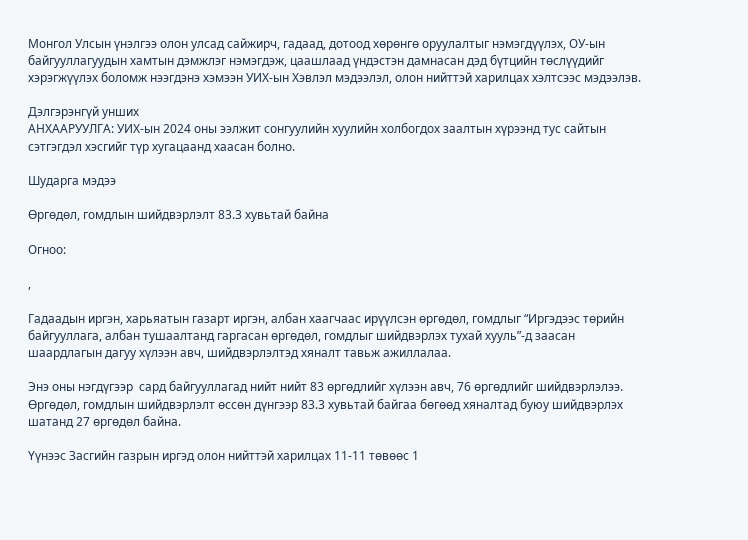Монгол Улсын үнэлгээ олон улсад сайжирч, гадаад, дотоод хөрөнгө оруулалтыг нэмэгдүүлэх, ОУ-ын байгууллагуудын хамтын дэмжлэг нэмэгдэж, цаашлаад үндэстэн дамнасан дэд бүтцийн төслүүдийг хэрэгжүүлэх боломж нээгдэнэ хэмээн УИХ-ын Хэвлэл мэдээлэл, олон нийттэй харилцах хэлтсээс мэдээлэв.

Дэлгэрэнгүй унших
АНХААРУУЛГА: УИХ-ын 2024 оны ээлжит сонгуулийн хуулийн холбогдох заалтын хүрээнд тус сайтын сэтгэгдэл хэсгийг түр хугацаанд хаасан болно.

Шударга мэдээ

Өргөдөл, гомдлын шийдвэрлэлт 83.3 хувьтай байна

Огноо:

,

Гадаадын иргэн, харьяатын газарт иргэн, албан хаагчаас ирүүлсэн өргөдөл, гомдлыг “Иргэдээс төрийн байгууллага, албан тушаалтанд гаргасан өргөдөл, гомдлыг шийдвэрлэх тухай хууль”-д заасан шаардлагын дагуу хүлээн авч, шийдвэрлэлтэд хяналт тавьж ажиллалаа.

Энэ оны нэгдүгээр  сард байгууллагад нийт нийт 83 өргөдлийг хүлээн авч, 76 өргөдлийг шийдвэрлэлээ. Өргөдөл, гомдлын шийдвэрлэлт өссөн дүнгээр 83.3 хувьтай байгаа бөгөөд хяналтад буюу шийдвэрлэх шатанд 27 өргөдөл байна.

Үүнээс Засгийн газрын иргэд олон нийттэй харилцах 11-11 төвөөс 1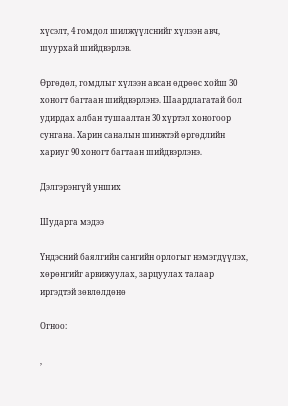хүсэлт, 4 гомдол шилжүүлснийг хүлээн авч, шуурхай шийдвэрлэв.

Өргөдөл, гомдлыг хүлээн авсан өдрөөс хойш 30 хоногт багтаан шийдвэрлэнэ. Шаардлагатай бол удирдах албан тушаалтан 30 хүртэл хоногоор сунгана. Харин саналын шинжтэй өргөдлийн хариуг 90 хоногт багтаан шийдвэрлэнэ.

Дэлгэрэнгүй унших

Шударга мэдээ

Үндэсний баялгийн сангийн орлогыг нэмэгдүүлэх, хөрөнгийг арвижуулах, зарцуулах талаар иргэдтэй зөвлөлдөнө

Огноо:

,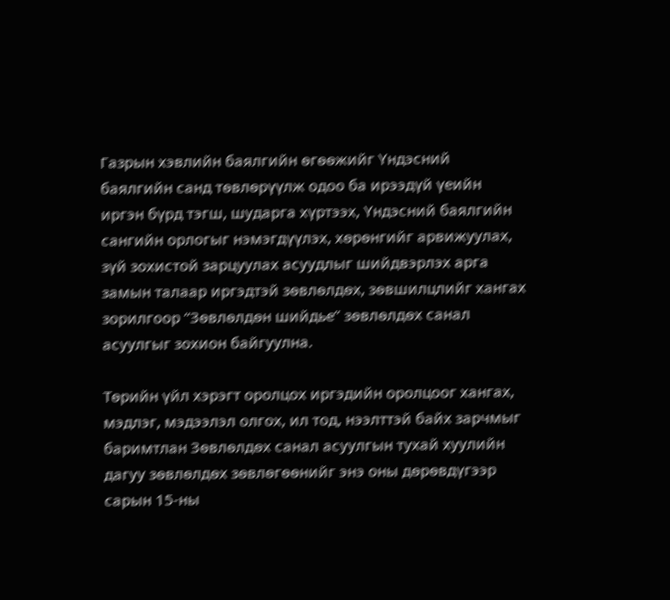Газрын хэвлийн баялгийн өгөөжийг Үндэсний баялгийн санд төвлөрүүлж одоо ба ирээдүй үеийн иргэн бүрд тэгш, шударга хүртээх, Үндэсний баялгийн сангийн орлогыг нэмэгдүүлэх, хөрөнгийг арвижуулах, зүй зохистой зарцуулах асуудлыг шийдвэрлэх арга замын талаар иргэдтэй зөвлөлдөх, зөвшилцлийг хангах зорилгоор “Зөвлөлдөн шийдье” зөвлөлдөх санал асуулгыг зохион байгуулна.

Төрийн үйл хэрэгт оролцох иргэдийн оролцоог хангах, мэдлэг, мэдээлэл олгох, ил тод, нээлттэй байх зарчмыг баримтлан Зөвлөлдөх санал асуулгын тухай хуулийн дагуу зөвлөлдөх зөвлөгөөнийг энэ оны дөрөвдүгээр сарын 15-ны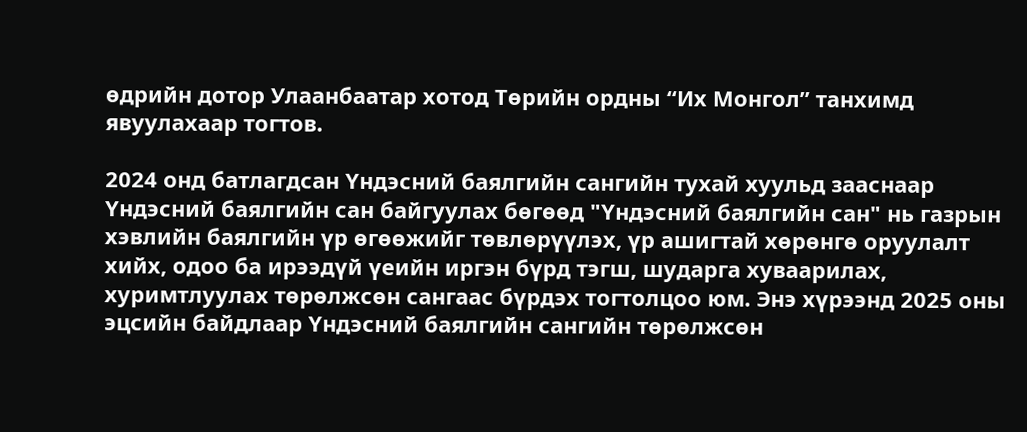өдрийн дотор Улаанбаатар хотод Төрийн ордны “Их Монгол” танхимд явуулахаар тогтов.

2024 онд батлагдсан Үндэсний баялгийн сангийн тухай хуульд зааснаар Үндэсний баялгийн сан байгуулах бөгөөд "Үндэсний баялгийн сан" нь газрын хэвлийн баялгийн үр өгөөжийг төвлөрүүлэх, үр ашигтай хөрөнгө оруулалт хийх, одоо ба ирээдүй үеийн иргэн бүрд тэгш, шударга хуваарилах, хуримтлуулах төрөлжсөн сангаас бүрдэх тогтолцоо юм. Энэ хүрээнд 2025 оны эцсийн байдлаар Үндэсний баялгийн сангийн төрөлжсөн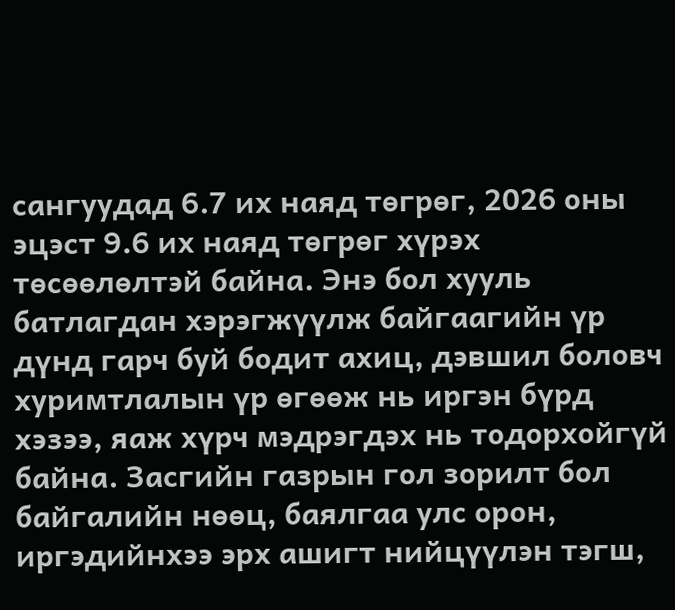сангуудад 6.7 их наяд төгрөг, 2026 оны эцэст 9.6 их наяд төгрөг хүрэх төсөөлөлтэй байна. Энэ бол хууль батлагдан хэрэгжүүлж байгаагийн үр дүнд гарч буй бодит ахиц, дэвшил боловч хуримтлалын үр өгөөж нь иргэн бүрд хэзээ, яаж хүрч мэдрэгдэх нь тодорхойгүй байна. Засгийн газрын гол зорилт бол байгалийн нөөц, баялгаа улс орон, иргэдийнхээ эрх ашигт нийцүүлэн тэгш,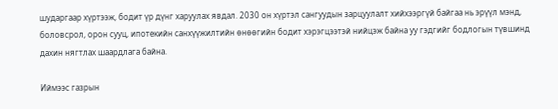шударгаар хүртээж, бодит үр дүнг харуулах явдал. 2030 он хүртэл сангуудын зарцуулалт хийхээргүй байгаа нь эрүүл мэнд, боловсрол, орон сууц, ипотекийн санхүүжилтийн өнөөгийн бодит хэрэгцээтэй нийцэж байна уу гэдгийг бодлогын түвшинд дахин нягтлах шаардлага байна.

Иймээс газрын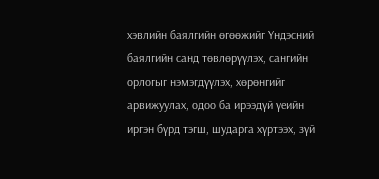хэвлийн баялгийн өгөөжийг Үндэсний баялгийн санд төвлөрүүлэх, сангийн орлогыг нэмэгдүүлэх, хөрөнгийг арвижуулах, одоо ба ирээдүй үеийн иргэн бүрд тэгш, шударга хүртээх, зүй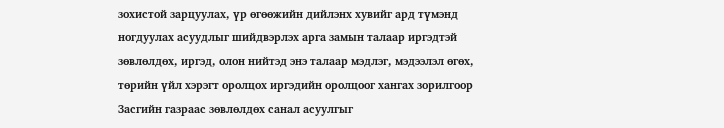зохистой зарцуулах, үр өгөөжийн дийлэнх хувийг ард түмэнд ногдуулах асуудлыг шийдвэрлэх арга замын талаар иргэдтэй зөвлөлдөх, иргэд, олон нийтэд энэ талаар мэдлэг, мэдээлэл өгөх, төрийн үйл хэрэгт оролцох иргэдийн оролцоог хангах зорилгоор Засгийн газраас зөвлөлдөх санал асуулгыг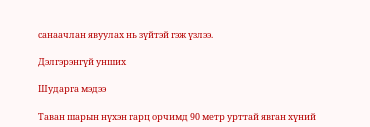санаачлан явуулах нь зүйтэй гэж үзлээ.

Дэлгэрэнгүй унших

Шударга мэдээ

Таван шарын нүхэн гарц орчимд 90 метр урттай явган хүний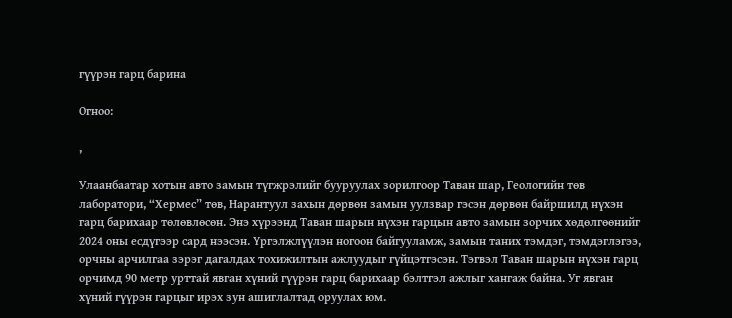гүүрэн гарц барина

Огноо:

,

Улаанбаатар хотын авто замын түгжрэлийг бууруулах зорилгоор Таван шар, Геологийн төв лаборатори, “Хермес” төв, Нарантуул захын дөрвөн замын уулзвар гэсэн дөрвөн байршилд нүхэн гарц барихаар төлөвлөсөн. Энэ хүрээнд Таван шарын нүхэн гарцын авто замын зорчих хөдөлгөөнийг 2024 оны есдүгээр сард нээсэн. Үргэлжлүүлэн ногоон байгууламж, замын таних тэмдэг, тэмдэглэгээ, орчны арчилгаа зэрэг дагалдах тохижилтын ажлуудыг гүйцэтгэсэн. Тэгвэл Таван шарын нүхэн гарц орчимд 90 метр урттай явган хүний гүүрэн гарц барихаар бэлтгэл ажлыг хангаж байна. Уг явган хүний гүүрэн гарцыг ирэх зун ашиглалтад оруулах юм.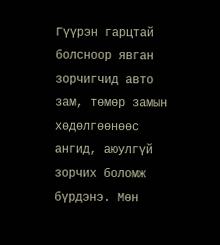Гүүрэн гарцтай болсноор явган зорчигчид авто зам, төмөр замын хөдөлгөөнөөс ангид, аюулгүй зорчих боломж бүрдэнэ. Мөн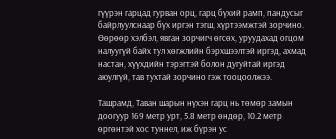гүүрэн гарцад гурван орц, гарц бүхий рамп, пандусыг байрлуулснаар бүх иргэн тэгш, хүртээмжтэй зорчино. Өөрөөр хэлбэл, явган зорчигч өгсөх, уруудахад огцом налуугүй байх тул хөгжлийн бэрхшээлтэй иргэд, ахмад настан, хүүхдийн тэрэгтэй болон дугуйтай иргэд аюулгүй, тав тухтай зорчино гэж тооцоолжээ.

Ташрамд, Таван шарын нүхэн гарц нь төмөр замын доогуур 169 метр урт, 5.8 метр өндөр, 10.2 метр өргөнтэй хос туннел, иж бүрэн ус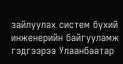зайлуулах систем бүхий инженерийн байгууламж гэдгээрээ Улаанбаатар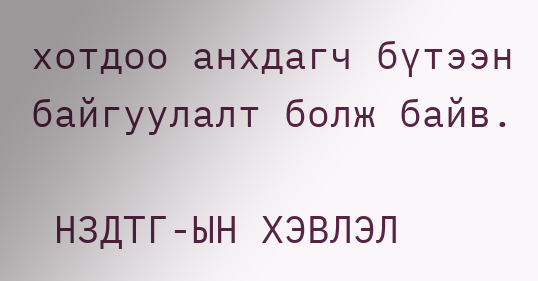хотдоо анхдагч бүтээн байгуулалт болж байв.

 НЗДТГ-ЫН ХЭВЛЭЛ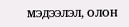МЭДЭЭЛЭЛ, ОЛОН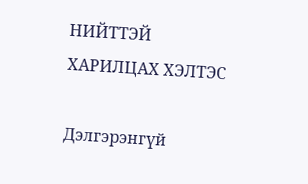НИЙТТЭЙ ХАРИЛЦАХ ХЭЛТЭС

Дэлгэрэнгүй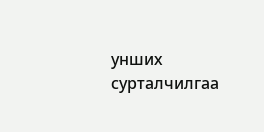унших
сурталчилгаа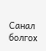Санал болгох